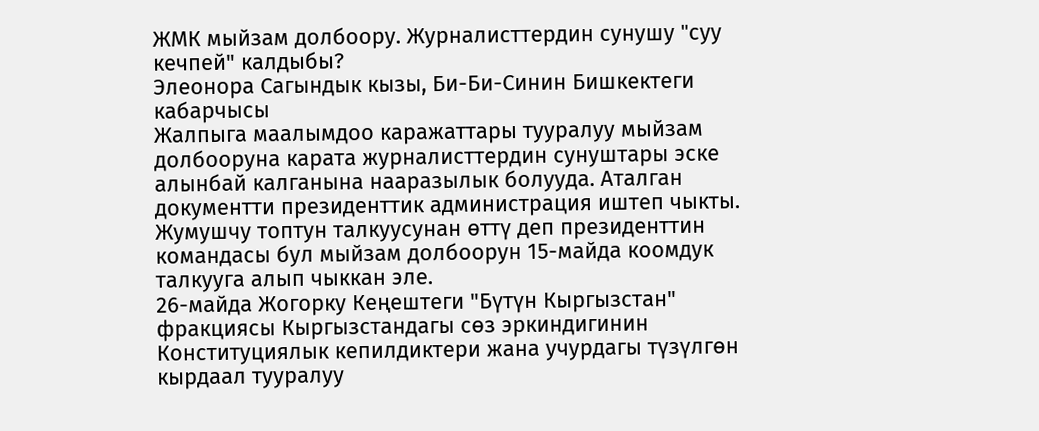ЖМК мыйзам долбоору. Журналисттердин сунушу "cуу кечпей" калдыбы?
Элеонора Сагындык кызы, Би-Би-Синин Бишкектеги кабарчысы
Жалпыга маалымдоо каражаттары тууралуу мыйзам долбооруна карата журналисттердин сунуштары эске алынбай калганына нааразылык болууда. Аталган документти президенттик администрация иштеп чыкты.
Жумушчу топтун талкуусунан өттү деп президенттин командасы бул мыйзам долбоорун 15-майда коомдук талкууга алып чыккан эле.
26-майда Жогорку Кеңештеги "Бүтүн Кыргызстан" фракциясы Кыргызстандагы сөз эркиндигинин Конституциялык кепилдиктери жана учурдагы түзүлгөн кырдаал тууралуу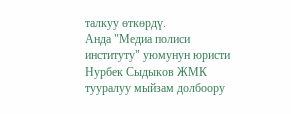талкуу өткөрдү.
Анда "Медиа полиси институту" уюмунун юристи Нурбек Сыдыков ЖМК тууралуу мыйзам долбоору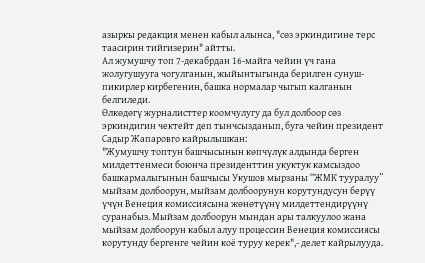азыркы редакция менен кабыл алынса, "сөз эркиндигине терс таасирин тийгизерин" айтты.
Ал жумушчу топ 7-декабрдан 16-майга чейин үч гана жолугушууга чогулганын, жыйынтыгында берилген сунуш-пикирлер кирбегенин, башка нормалар чыгып калганын белгиледи.
Өлкөдөгү журналисттер коомчулугу да бул долбоор сөз эркиндигин чектейт деп тынчсызданып, буга чейин президент Садыр Жапаровго кайрылышкан:
"Жумушчу топтун башчысынын көпчүлүк алдында берген милдеттенмеси боюнча президенттин укуктук камсыздоо башкармалыгынын башчысы Укушов мырзаны “ЖМК тууралуу” мыйзам долбоорун, мыйзам долбоорунун корутундусун берүү үчүн Венеция комиссиясына жөнөтүүнү милдеттендирүүнү суранабыз. Мыйзам долбоорун мындан ары талкуулоо жана мыйзам долбоорун кабыл алуу процессин Венеция комиссиясы корутунду бергенге чейин коё туруу керек",- делет кайрылууда.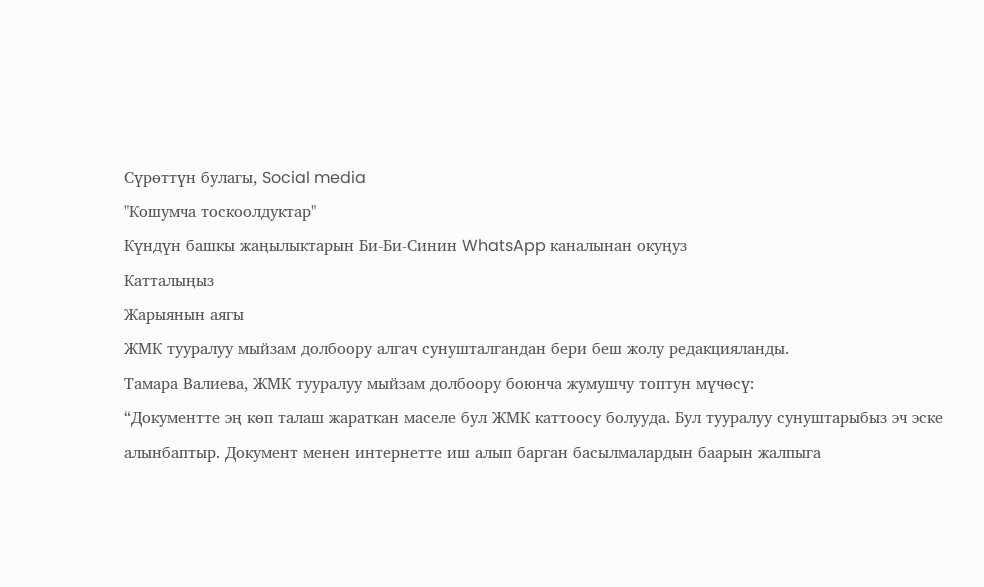Сүрөттүн булагы, Social media
"Кошумча тоскоолдуктар"
Күндүн башкы жаңылыктарын Би-Би-Синин WhatsApp каналынан окуңуз
Катталыңыз
Жарыянын аягы
ЖМК тууралуу мыйзам долбоору алгач сунушталгандан бери беш жолу редакцияланды.
Тамара Валиева, ЖМК тууралуу мыйзам долбоору боюнча жумушчу топтун мүчөсү:
“Документте эң көп талаш жараткан маселе бул ЖМК каттоосу болууда. Бул тууралуу сунуштарыбыз эч эске алынбаптыр. Документ менен интернетте иш алып барган басылмалардын баарын жалпыга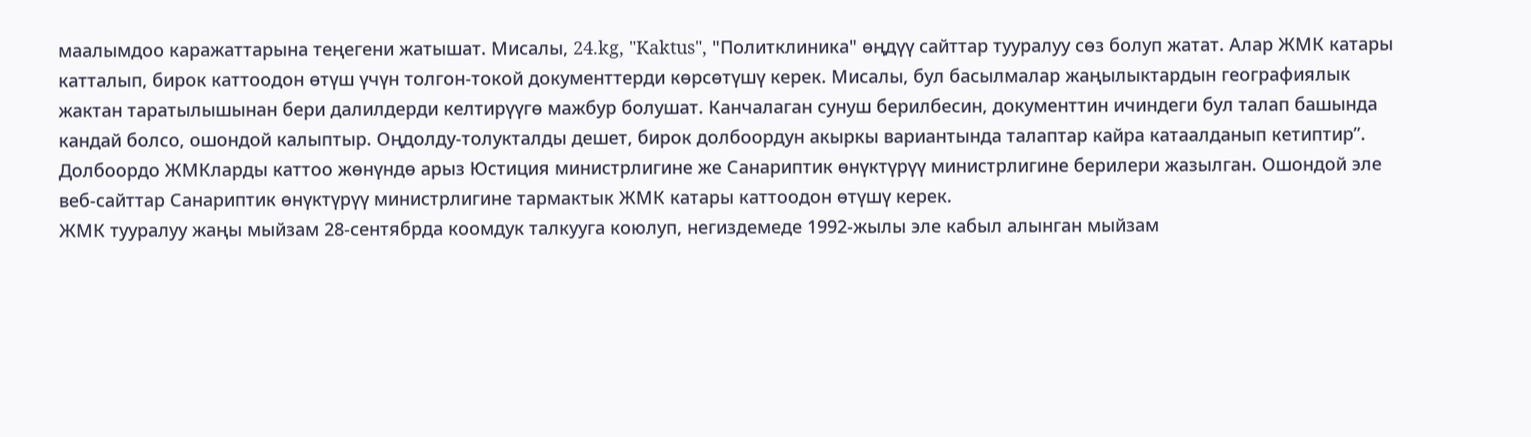маалымдоо каражаттарына теңегени жатышат. Мисалы, 24.kg, "Kaktus", "Политклиника" өңдүү сайттар тууралуу сөз болуп жатат. Алар ЖМК катары катталып, бирок каттоодон өтүш үчүн толгон-токой документтерди көрсөтүшү керек. Мисалы, бул басылмалар жаңылыктардын географиялык жактан таратылышынан бери далилдерди келтирүүгө мажбур болушат. Канчалаган сунуш берилбесин, документтин ичиндеги бул талап башында кандай болсо, ошондой калыптыр. Оңдолду-толукталды дешет, бирок долбоордун акыркы вариантында талаптар кайра катаалданып кетиптир”.
Долбоордо ЖМКларды каттоо жөнүндө арыз Юстиция министрлигине же Санариптик өнүктүрүү министрлигине берилери жазылган. Ошондой эле веб-сайттар Санариптик өнүктүрүү министрлигине тармактык ЖМК катары каттоодон өтүшү керек.
ЖМК тууралуу жаңы мыйзам 28-сентябрда коомдук талкууга коюлуп, негиздемеде 1992-жылы эле кабыл алынган мыйзам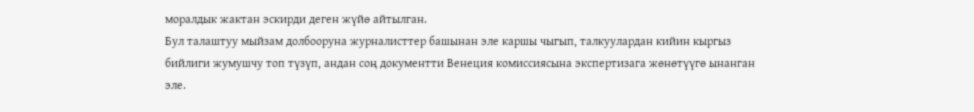моралдык жактан эскирди деген жүйө айтылган.
Бул талаштуу мыйзам долбооруна журналисттер башынан эле каршы чыгып, талкуулардан кийин кыргыз бийлиги жумушчу топ түзүп, андан соң документти Венеция комиссиясына экспертизага жөнөтүүгө ынанган эле.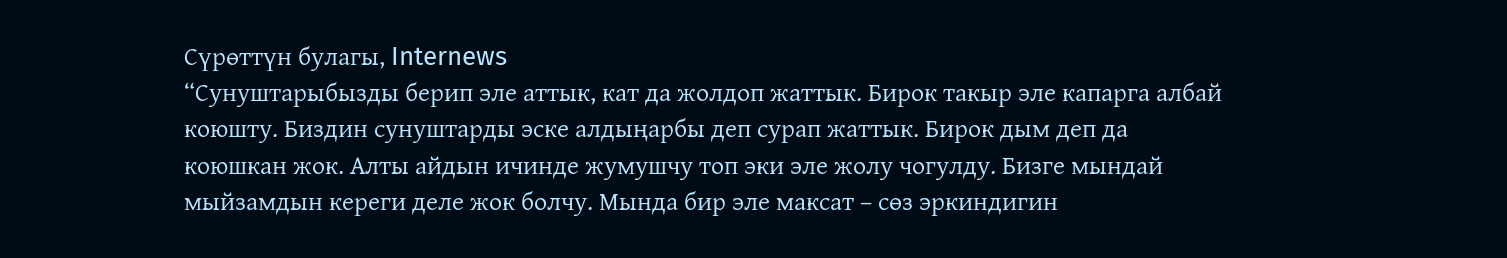Сүрөттүн булагы, Internews
“Сунуштарыбызды берип эле аттык, кат да жолдоп жаттык. Бирок такыр эле капарга албай коюшту. Биздин сунуштарды эске алдыңарбы деп сурап жаттык. Бирок дым деп да коюшкан жок. Алты айдын ичинде жумушчу топ эки эле жолу чогулду. Бизге мындай мыйзамдын кереги деле жок болчу. Мында бир эле максат – сөз эркиндигин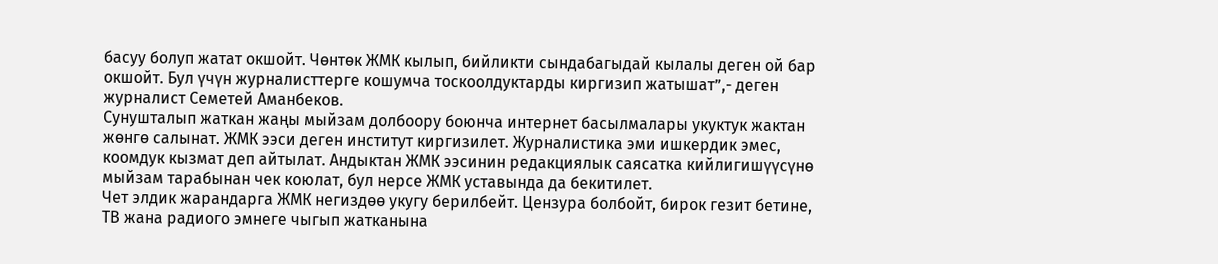басуу болуп жатат окшойт. Чөнтөк ЖМК кылып, бийликти сындабагыдай кылалы деген ой бар окшойт. Бул үчүн журналисттерге кошумча тоскоолдуктарды киргизип жатышат”,- деген журналист Семетей Аманбеков.
Сунушталып жаткан жаңы мыйзам долбоору боюнча интернет басылмалары укуктук жактан жөнгө салынат. ЖМК ээси деген институт киргизилет. Журналистика эми ишкердик эмес, коомдук кызмат деп айтылат. Андыктан ЖМК ээсинин редакциялык саясатка кийлигишүүсүнө мыйзам тарабынан чек коюлат, бул нерсе ЖМК уставында да бекитилет.
Чет элдик жарандарга ЖМК негиздөө укугу берилбейт. Цензура болбойт, бирок гезит бетине, ТВ жана радиого эмнеге чыгып жатканына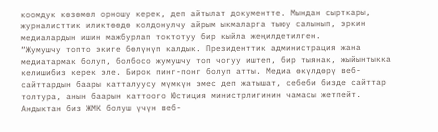коомдук көзөмөл орношу керек, деп айтылат документте. Мындан сырткары, журналисттик иликтөөдө колдонулчу айрым ыкмаларга тыюу салынып, эркин медиалардын ишин мажбурлап токтотуу бир кыйла жеңилдетилген.
“Жумушчу топто экиге бөлүнүп калдык. Президенттик администрация жана медиатармак болуп, болбосо жумушчу топ чогуу иштеп, бир тыянак, жыйынтыкка келишибиз керек эле. Бирок пинг-понг болуп атты. Медиа өкүлдөрү веб-сайттардын баары катталуусу мүмкүн эмес деп жатышат, себеби бизде сайттар толтура, анын баарын каттоого Юстиция министрлигинин чамасы жетпейт. Андыктан биз ЖМК болуш үчүн веб-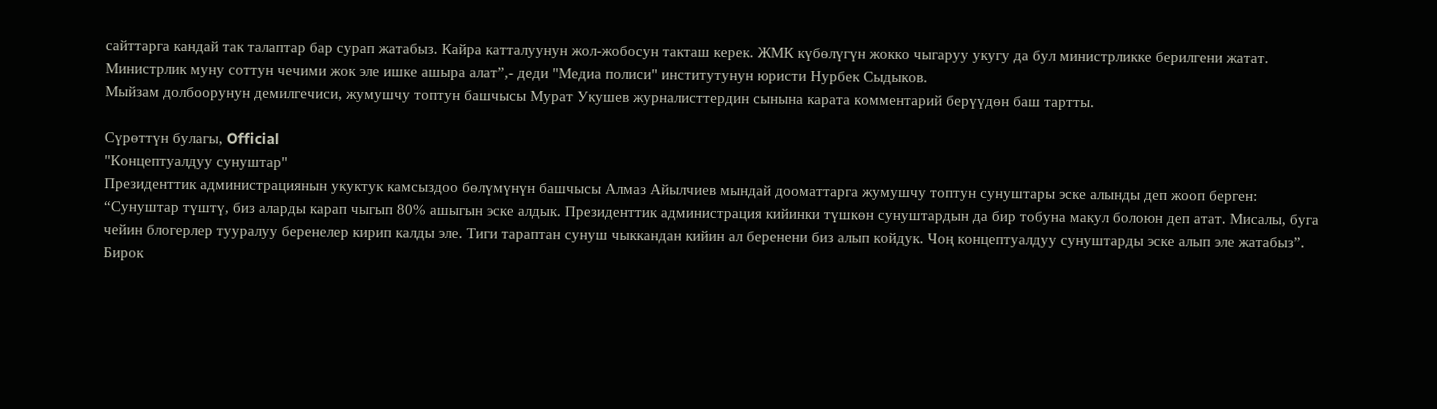сайттарга кандай так талаптар бар сурап жатабыз. Кайра катталуунун жол-жобосун такташ керек. ЖМК күбөлүгүн жокко чыгаруу укугу да бул министрликке берилгени жатат. Министрлик муну соттун чечими жок эле ишке ашыра алат”,- деди "Медиа полиси" институтунун юристи Нурбек Сыдыков.
Мыйзам долбоорунун демилгечиси, жумушчу топтун башчысы Мурат Укушев журналисттердин сынына карата комментарий берүүдөн баш тартты.

Сүрөттүн булагы, Official
"Концептуалдуу сунуштар"
Президенттик администрациянын укуктук камсыздоо бөлүмүнүн башчысы Алмаз Айылчиев мындай дооматтарга жумушчу топтун сунуштары эске алынды деп жооп берген:
“Сунуштар түштү, биз аларды карап чыгып 80% ашыгын эске алдык. Президенттик администрация кийинки түшкөн сунуштардын да бир тобуна макул болоюн деп атат. Мисалы, буга чейин блогерлер тууралуу беренелер кирип калды эле. Тиги тараптан сунуш чыккандан кийин ал беренени биз алып койдук. Чоң концептуалдуу сунуштарды эске алып эле жатабыз”.
Бирок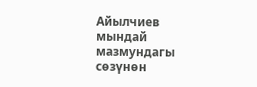Айылчиев мындай мазмундагы сөзүнөн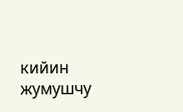кийин жумушчу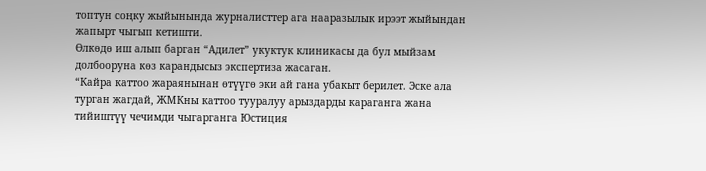топтун соңку жыйынында журналисттер ага нааразылык ирээт жыйындан жапырт чыгып кетишти.
Өлкөдө иш алып барган “Адилет” укуктук клиникасы да бул мыйзам долбооруна көз карандысыз экспертиза жасаган.
“Кайра каттоо жараянынан өтүүгө эки ай гана убакыт берилет. Эске ала турган жагдай, ЖМКны каттоо тууралуу арыздарды караганга жана тийиштүү чечимди чыгарганга Юстиция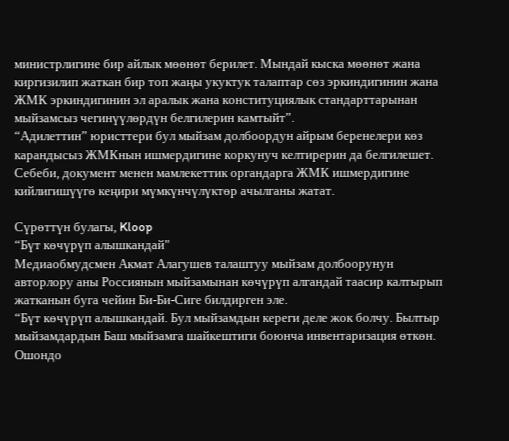министрлигине бир айлык мөөнөт берилет. Мындай кыска мөөнөт жана киргизилип жаткан бир топ жаңы укуктук талаптар сөз эркиндигинин жана ЖМК эркиндигинин эл аралык жана конституциялык стандарттарынан мыйзамсыз чегинүүлөрдүн белгилерин камтыйт”.
“Адилеттин” юристтери бул мыйзам долбоордун айрым беренелери көз карандысыз ЖМКнын ишмердигине коркунуч келтирерин да белгилешет. Себеби, документ менен мамлекеттик органдарга ЖМК ишмердигине кийлигишүүгө кеңири мүмкүнчүлүктөр ачылганы жатат.

Сүрөттүн булагы, Kloop
“Бүт көчүрүп алышкандай"
Медиаобмудсмен Акмат Алагушев талаштуу мыйзам долбоорунун авторлору аны Россиянын мыйзамынан көчүрүп алгандай таасир калтырып жатканын буга чейин Би-Би-Сиге билдирген эле.
“Бүт көчүрүп алышкандай. Бул мыйзамдын кереги деле жок болчу. Былтыр мыйзамдардын Баш мыйзамга шайкештиги боюнча инвентаризация өткөн. Ошондо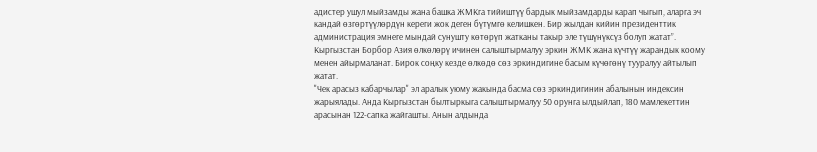адистер ушул мыйзамды жана башка ЖМКга тийиштүү бардык мыйзамдарды карап чыгып, аларга эч кандай өзгөртүүлөрдүн кереги жок деген бүтүмгө келишкен. Бир жылдан кийин президенттик администрация эмнеге мындай сунушту көтөрүп жатканы такыр эле түшүнүксүз болуп жатат”.
Кыргызстан Борбор Азия өлкөлөрү ичинен салыштырмалуу эркин ЖМК жана күчтүү жарандык коому менен айырмаланат. Бирок соңку кезде өлкөдө сөз эркиндигине басым күчөгөнү тууралуу айтылып жатат.
"Чек арасыз кабарчылар" эл аралык уюму жакында басма сөз эркиндигинин абалынын индексин жарыялады. Анда Кыргызстан былтыркыга салыштырмалуу 50 орунга ылдыйлап, 180 мамлекеттин арасынан 122-сапка жайгашты. Анын алдында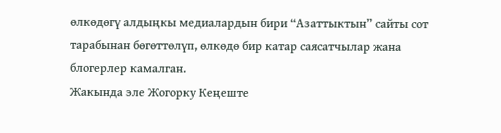өлкөдөгү алдыңкы медиалардын бири “Азаттыктын” сайты сот тарабынан бөгөттөлүп, өлкөдө бир катар саясатчылар жана блогерлер камалган.
Жакында эле Жогорку Кеңеште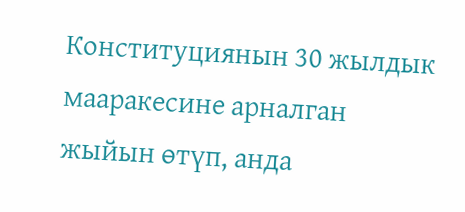Конституциянын 30 жылдык мааракесине арналган жыйын өтүп, анда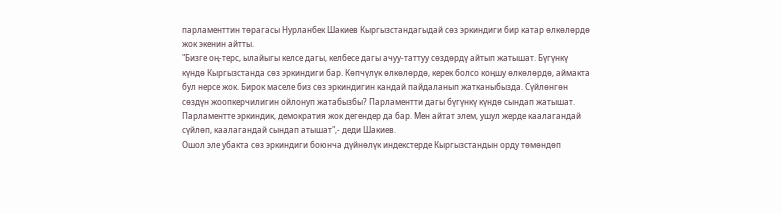парламенттин төрагасы Нурланбек Шакиев Кыргызстандагыдай сөз эркиндиги бир катар өлкөлөрдө жок экенин айтты.
"Бизге оң-терс, ылайыгы келсе дагы, келбесе дагы ачуу-таттуу сөздөрдү айтып жатышат. Бүгүнкү күндө Кыргызстанда сөз эркиндиги бар. Көпчүлүк өлкөлөрдө, керек болсо коңшу өлкөлөрдө, аймакта бул нерсе жок. Бирок маселе биз сөз эркиндигин кандай пайдаланып жатканыбызда. Сүйлөнгөн сөздүн жоопкерчилигин ойлонуп жатабызбы? Парламентти дагы бүгүнкү күндө сындап жатышат. Парламентте эркиндик, демократия жок дегендер да бар. Мен айтат элем, ушул жерде каалагандай сүйлөп, каалагандай сындап атышат",- деди Шакиев.
Ошол эле убакта сөз эркиндиги боюнча дүйнөлүк индекстерде Кыргызстандын орду төмөндөп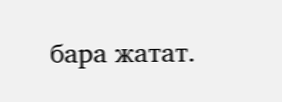бара жатат.